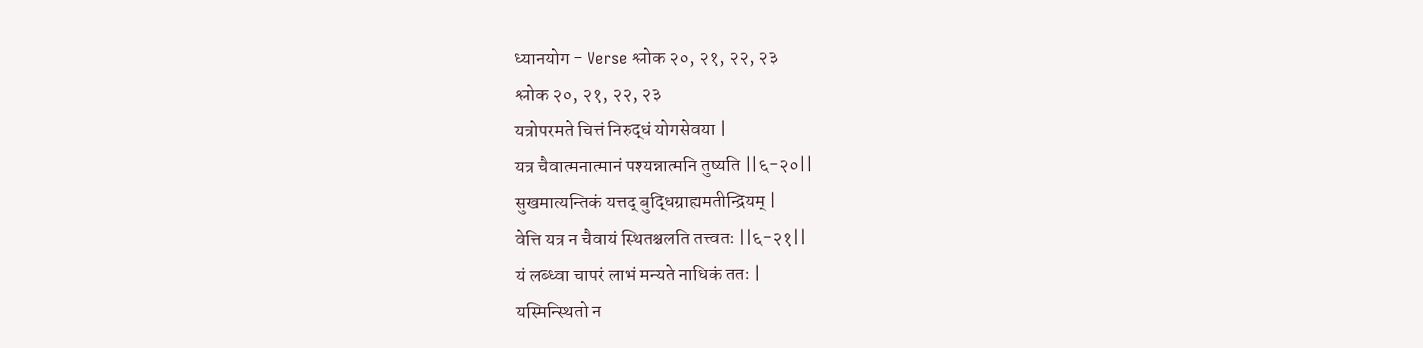ध्यानयोग - Verse श्लोक २०, २१, २२, २३
श्लोक २०, २१, २२, २३
यत्रोपरमते चित्तं निरुद्धं योगसेवया |
यत्र चैवात्मनात्मानं पश्यन्नात्मनि तुष्यति ||६-२०||
सुखमात्यन्तिकं यत्तद् बुद्धिग्राह्यमतीन्द्रियम् |
वेत्ति यत्र न चैवायं स्थितश्चलति तत्त्वतः ||६-२१||
यं लब्ध्वा चापरं लाभं मन्यते नाधिकं ततः |
यस्मिन्स्थितो न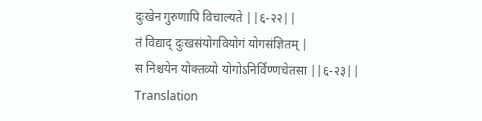दुःखेन गुरुणापि विचाल्यते ||६-२२||
तं विद्याद् दुःखसंयोगवियोगं योगसंज्ञितम् |
स निश्चयेन योक्तव्यो योगोऽनिर्विण्णचेतसा ||६-२३||
Translation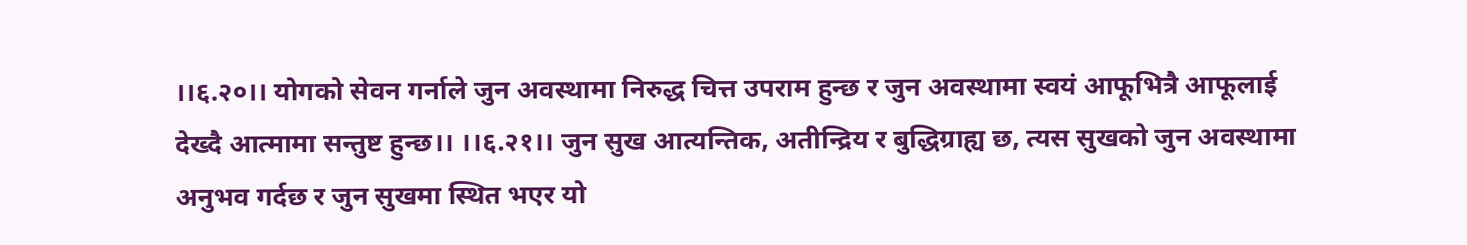।।६.२०।। योगको सेवन गर्नाले जुन अवस्थामा निरुद्ध चित्त उपराम हुन्छ र जुन अवस्थामा स्वयं आफूभित्रै आफूलाई देख्दै आत्मामा सन्तुष्ट हुन्छ।। ।।६.२१।। जुन सुख आत्यन्तिक, अतीन्द्रिय र बुद्धिग्राह्य छ, त्यस सुखको जुन अवस्थामा अनुभव गर्दछ र जुन सुखमा स्थित भएर यो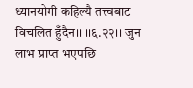ध्यानयोगी कहिल्यै तत्त्वबाट विचलित हुँदैन।। ।।६.२२।। जुन लाभ प्राप्त भएपछि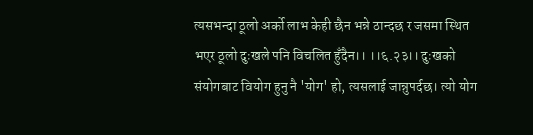त्यसभन्दा ठूलो अर्को लाभ केही छैन भन्ने ठान्दछ र जसमा स्थित भएर ठूलो दुःखले पनि विचलित हुँदैन।। ।।६.२३।। दुःखको संयोगबाट वियोग हुनु नै 'योग' हो, त्यसलाई जान्नुपर्दछ। त्यो योग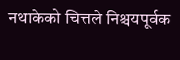नथाकेको चित्तले निश्चयपूर्वक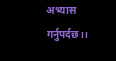अभ्यास गर्नुपर्दछ।।